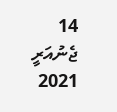14 ޖެނުއަރީ 2021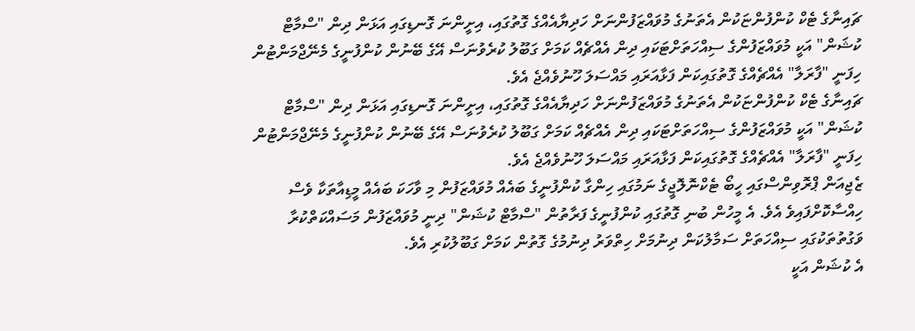ޗައިނާގެ ޓެކް ކުންފުންޏަކުން އެތަނުގެ މުވައްޒަފުންނަށް ހަދިޔާއެއްގެ ގޮތުގައި، އިށީންނަ ގޮނޑިގައި އަޅަން ދިން "ސްމާޓް ކުޝަން" އަކީ މުވައްޒަފުންގެ ސިއްހަތަށްޓަކައި ދިން އެއްޗެއް ކަމަށް ގަބޫލު ކުރެވުނަސް އޭގެ ބޭނުން ކުންފުނީގެ މެނޭޖްމަންޓުން ހިފަނީ "ފާރަލާ" އެއްޗެއްގެ ގޮތުގައިކަން ފަޅާއަރައި މައްސަލަ ހޫނުވެއްޖެ އެވެ.
ޗައިނާގެ ޓެކް ކުންފުންޏަކުން އެތަނުގެ މުވައްޒަފުންނަށް ހަދިޔާއެއްގެ ގޮތުގައި، އިށީންނަ ގޮނޑިގައި އަޅަން ދިން "ސްމާޓް ކުޝަން" އަކީ މުވައްޒަފުންގެ ސިއްހަތަށްޓަކައި ދިން އެއްޗެއް ކަމަށް ގަބޫލު ކުރެވުނަސް އޭގެ ބޭނުން ކުންފުނީގެ މެނޭޖްމަންޓުން ހިފަނީ "ފާރަލާ" އެއްޗެއްގެ ގޮތުގައިކަން ފަޅާއަރައި މައްސަލަ ހޫނުވެއްޖެ އެވެ.
ޒެޖިއަން ޕްރޮވިންސްގައި ހީބޯ ޓެކްނޮލޮޖީގެ ނަމުގައި ހިންގާ ކުންފުނީގެ ބައެއް މުވައްޒަފުން މި ވާހަކަ ބައެއް މީޑިއާތަކާ ވެސް ހިއްސާކޮށްފައިވެ އެވެ. އެ މީހުން ބުނި ގޮތުގައި ކުންފުނީގެ ފަރާތުން "ސްމާޓް ކުޝަން" ދިނީ މުވައްޒަފުން މަސައްކަތްކުރާ ވަގުތުތަކުގައި ސިއްހަތަށް ސަމާލުކަން ދިނުމަށް ހިތްވަރު ދިނުމުގެ ގޮތުން ކަމަށް ގަބޫލުކުރި އެވެ.
އެ ކުޝަން އަކީ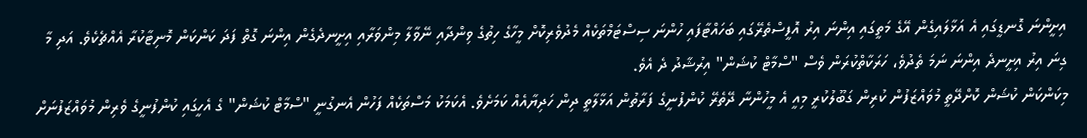އިށީންނަ ގޮނޑީގައި އެ އަޅާލައިގެން އޭގެ މަތީގައި އިންނަ އިރު އޮފީސްތެރޭގައި ބަހައްޓާފައި ހުންނަ ސިސްޓަމްތަކެއް މެދުވެރިކޮށް މީހާގެ ހިތުގެ ވިންދާއި ނޭވާލާ މިންވަރާއި އިށީނދެގެން އިންނަ ގޮތް ފަދަ ކަންކަން މޮނިޓާކުރާ އެއްޗެކެވެ. އަދި މާ ގިނަ އިރު އިށީނދެ އިންނަ ނަމަ ތެދުވެ، ހަރަކާތްކުރަން ވެސް "ސްމާޓް ކުޝަން" އިރުޝާދު ދެ އެވެ.
މިކަންކަން ކުޝަން ކޮށްދޭތީ މުވައްޒަފުން ކުރިން ގަބޫލުކުރީ މިއީ އެ މީހުންނާ ދޭތެރޭ ކުންފުނީގެ ފަރާތުން އަޅާލާތީ ދިން ހަދިޔާއެއް ކަމަށެވެ. އެކަމަކު މަސްތަކެއް ފަހުން އެނގުނީ "ސްމާޓް ކުޝަން" ގެ އެހީގައި ކުންފުނީގެ ވެރިން މުވައްޒަފުނަށް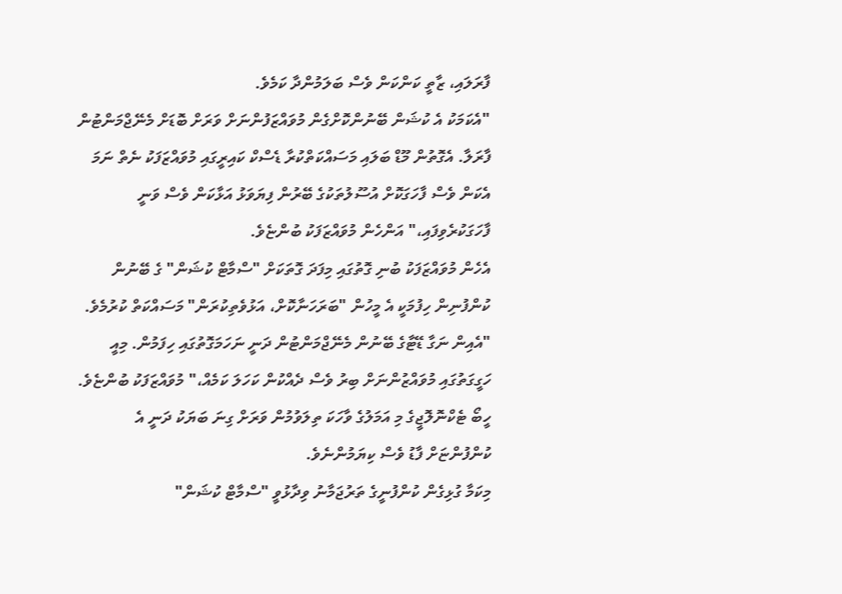ފާރަލައި، ޒާތީ ކަންކަން ވެސް ބަލަމުންދާ ކަމެވެ.
"އެކަމަކު އެ ކުޝަން ބޭނުންކޮށްގެން މުވައްޒަފުންނަށް ވަރަށް ބޮޑަށް މެނޭޖްމަންޓުން ފާރަލާ. އެގޮތުން މޫޑް ބަލައި މަސައްކަތްކުރާ ޑެސްކް ކައިރީގައި މުވައްޒަފަކު ނެތް ނަމަ އެކަން ވެސް ފާހަގަކޮށް އުސޫލުތަކުގެ ބޭރުން ފިޔަވަޅު އަޅާކަން ވެސް ވަނީ ފާހަގަކުރެވިފައި،" އަންހެން މުވައްޒަފަކު ބުންޏެވެ.
އެހެން މުވައްޒަފަކު ބުނި ގޮތުގައި މިފަދަ ގޮތަކަށް "ސްމާޓް ކުޝަން" ގެ ބޭނުން ކުންފުނިން ހިފުމަކީ އެ މީހުން "ބަރަހަނާކޮށް، އަޅުވެތިކުރަން" މަސައްކަތް ކުރުމެވެ.
"އެއިން ނަގާ ޑޭޓާގެ ބޭނުން މެނޭޖްމަންޓުން ދަނީ ނަހަމަގޮތުގައި ހިފަމުން. މިއީ ހަގީގަތުގައި މުވައްޒުންނަށް ބިރު ވެސް ދެއްކުން ކަހަލަ ކަމެއް،" މުވައްޒަފަކު ބުންޏެވެ.
ހީބޯ ޓެކްނޮލޮޖީގެ މި އަމަލުގެ ވާހަކަ ތިލަވުމުން ވަރަށް ގިނަ ބަޔަކު ދަނީ އެ ކުންފުންޏަށް ފާޑު ވެސް ކިޔަމުންނެވެ.
މިކަމާ ގުޅިގެން ކުންފުނީގެ ތަރުޖަމާނު ވިދާޅުވީ "ސްމާޓް ކުޝަން"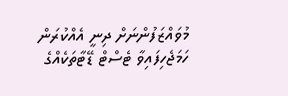މުވައްޒަފުންނަށް ދިނީ އެއްކުރަން ހަމަޖެހިފައިވާ ޓެސްޓް ޑޭޓާތަކެއްގެ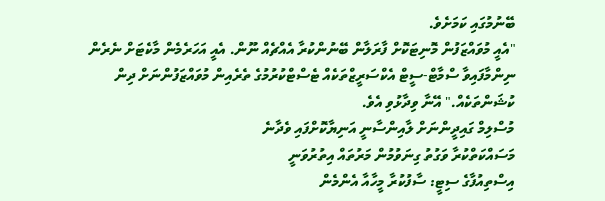ބޭނުމުގައި ކަމަށެވެ.
"އެއީ މުވައްޒަފުން މޮނިޓަކޮށް ފާރަލާން ބޭނުންކުރާ އެއްޗެއް ނޫން. އެއީ އަހަރެމެން މާކެޓަށް ނެރެން ނިންމާފައިވާ ސްމާޓް-ސީޓް އެކްސަރީޒްތަކެއް ޓެސްޓްކުރުމުގެ ތެރެއިން މުވައްޒަފުންނަށް ދިން ކުޝަންތަކެއް." އޭނާ ވިދާޅުވި އެވެ.
މުސްލިމް ގައިދީންނަށް ލާއިންސާނީ އަނިޔާކޮށްފައި ވެދާނެ
މަސައްކަތްކުރާ ވަގުތު ގިނަވުމުން މަރުތައް އިތުރުވަނީ
އިސްތިއުފާގެ ސިޓީ: ސާފުކުރާ މީހާއާ އެންމެން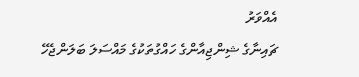އެއްވަރު
ޗައިނާގެ ޝިންޖިއާންގެ ހައްގުތަކުގެ މައްސަލަ ބަލަންޖެހޭ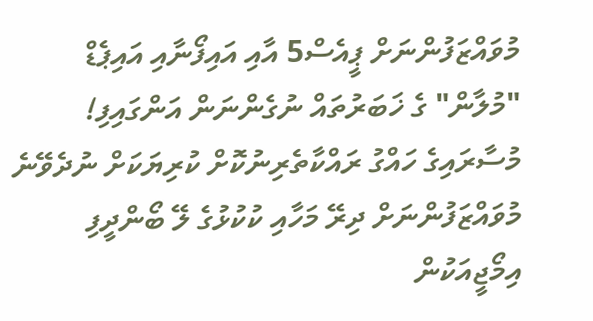މުވައްޒަފުންނަށް ޕީއެސް5 އާއި އައިފޯނާއި އައިޕެޑް
"މުލާން" ގެ ޚަބަރުތައް ނުގެންނަން އަންގައިފި!
މުސާރައިގެ ހައްގު ރައްކާތެރިނުކޮށް ކުރިޔަކަށް ނުދެވޭނެ
މުވައްޒަފުންނަށް ދިރޭ މަހާއި ކުކުޅުގެ ލޭ ބޯންދީފި
އިމޯޖީއަކުން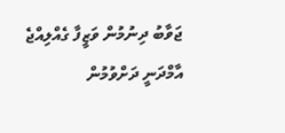ޖަވާބު ދިނުމުން ވަޒީފާ ގެއްލިއްޖެ
އާމްދަނީ ދަށްވުމުން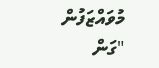މުވައްޒަފުން "ގަން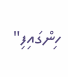ހިންގައިފި"